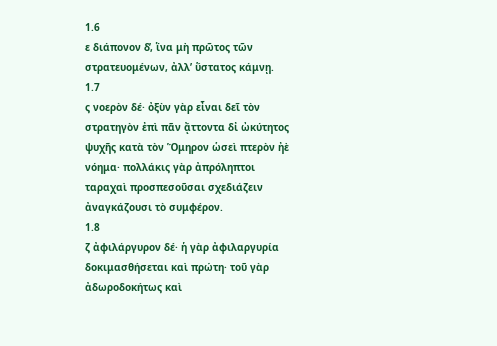1.6
ε διάπονον δ̓, ἵνα μὴ πρῶτος τῶν στρατευομένων, ἀλλʼ ὕστατος κάμνῃ.
1.7
ς νοερὸν δέ· ὀξὺν γὰρ εἶναι δεῖ τὸν στρατηγὸν ἐπὶ πᾶν ᾄττοντα δἰ ὠκύτητος ψυχῆς κατὰ τὸν Ὅμηρον ὡσεὶ πτερὸν ἠὲ νόημα· πολλάκις γὰρ ἀπρόληπτοι ταραχαὶ προσπεσοῦσαι σχεδιάζειν ἀναγκάζουσι τὸ συμφέρον.
1.8
ζ ἀφιλάργυρον δέ· ἡ γὰρ ἀφιλαργυρία δοκιμασθήσεται καὶ πρώτη· τοῦ γὰρ ἀδωροδοκήτως καὶ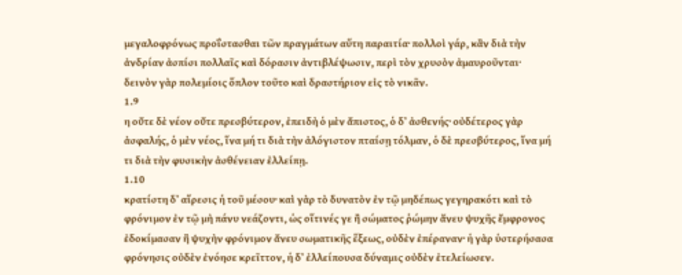μεγαλοφρόνως προΐστασθαι τῶν πραγμάτων αὕτη παραιτία· πολλοὶ γάρ, κἂν διὰ τὴν ἀνδρίαν ἀσπίσι πολλαῖς καὶ δόρασιν ἀντιβλέψωσιν, περὶ τὸν χρυσὸν ἀμαυροῦνται· δεινὸν γὰρ πολεμίοις ὅπλον τοῦτο καὶ δραστήριον εἰς τὸ νικᾶν.
1.9
η οὔτε δὲ νέον οὔτε πρεσβύτερον, ἐπειδὴ ὁ μὲν ἄπιστος, ὁ δʼ ἀσθενής· οὐδέτερος γὰρ ἀσφαλής, ὁ μὲν νέος, ἵνα μή τι διὰ τὴν ἀλόγιστον πταίσῃ τόλμαν, ὁ δὲ πρεσβύτερος, ἵνα μή τι διὰ τὴν φυσικὴν ἀσθένειαν ἐλλείπῃ.
1.10
κρατίστη δʼ αἵρεσις ἡ τοῦ μέσου· καὶ γὰρ τὸ δυνατὸν ἐν τῷ μηδέπως γεγηρακότι καὶ τὸ φρόνιμον ἐν τῷ μὴ πάνυ νεάζοντι, ὡς οἵτινές γε ἢ σώματος ῥώμην ἄνευ ψυχῆς ἔμφρονος ἐδοκίμασαν ἢ ψυχὴν φρόνιμον ἄνευ σωματικῆς ἕξεως, οὐδὲν ἐπέραναν· ἡ γὰρ ὑστερήσασα φρόνησις οὐδὲν ἐνόησε κρεῖττον, ἡ δʼ ἐλλείπουσα δύναμις οὐδὲν ἐτελείωσεν.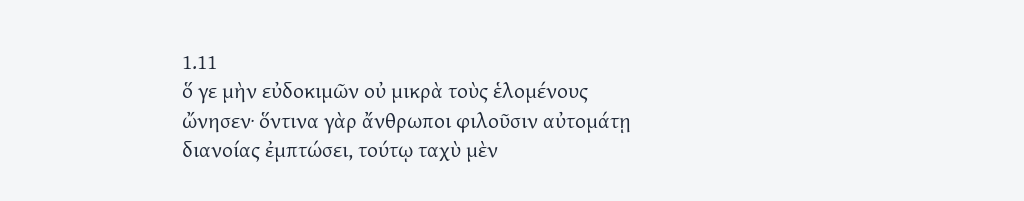1.11
ὅ γε μὴν εὐδοκιμῶν οὐ μικρὰ τοὺς ἑλομένους ὤνησεν· ὅντινα γὰρ ἄνθρωποι φιλοῦσιν αὐτομάτῃ διανοίας ἐμπτώσει, τούτῳ ταχὺ μὲν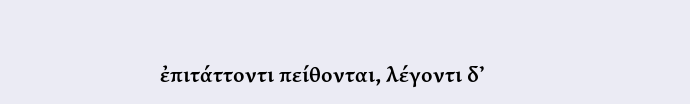ἐπιτάττοντι πείθονται, λέγοντι δʼ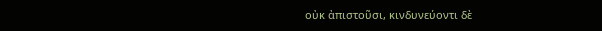οὐκ ἀπιστοῦσι, κινδυνεύοντι δὲ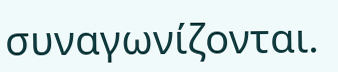συναγωνίζονται.